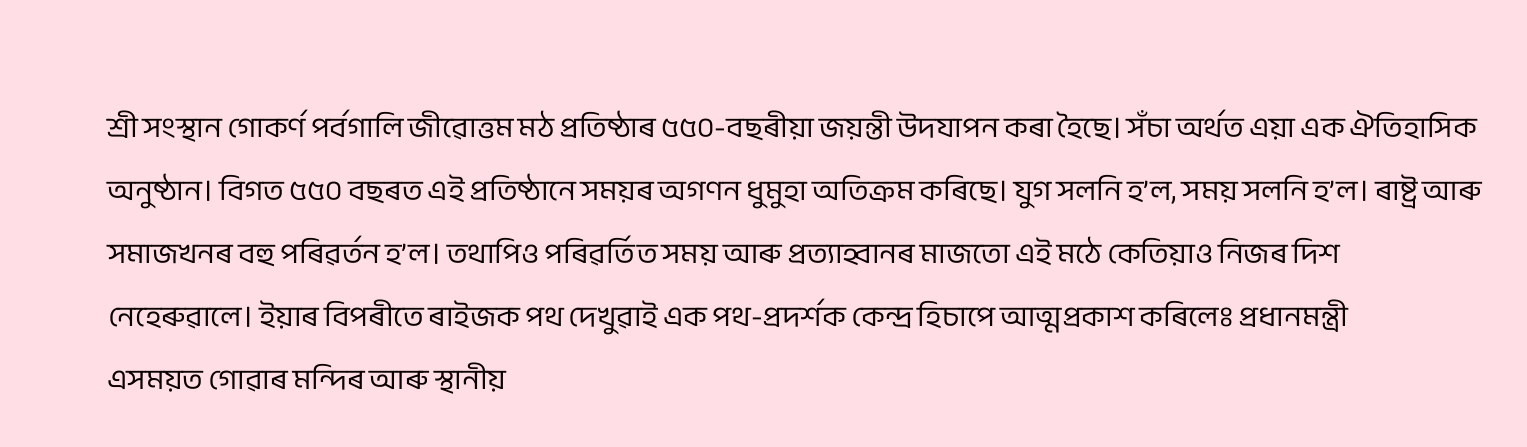শ্ৰী সংস্থান গোকৰ্ণ পৰ্বগালি জীৱোত্তম মঠ প্ৰতিষ্ঠাৰ ৫৫০-বছৰীয়া জয়ন্তী উদযাপন কৰা হৈছে। সঁচা অৰ্থত এয়া এক ঐতিহাসিক অনুষ্ঠান। বিগত ৫৫০ বছৰত এই প্ৰতিষ্ঠানে সময়ৰ অগণন ধুমুহা অতিক্ৰম কৰিছে। যুগ সলনি হ’ল, সময় সলনি হ’ল। ৰাষ্ট্ৰ আৰু সমাজখনৰ বহু পৰিৱৰ্তন হ’ল। তথাপিও পৰিৱৰ্তিত সময় আৰু প্ৰত্যাহ্বানৰ মাজতো এই মঠে কেতিয়াও নিজৰ দিশ নেহেৰুৱালে। ইয়াৰ বিপৰীতে ৰাইজক পথ দেখুৱাই এক পথ-প্ৰদৰ্শক কেন্দ্ৰ হিচাপে আত্মপ্ৰকাশ কৰিলেঃ প্ৰধানমন্ত্ৰী
এসময়ত গোৱাৰ মন্দিৰ আৰু স্থানীয়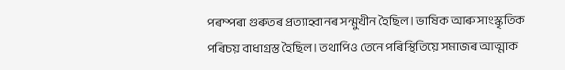পৰম্পৰা গুৰুতৰ প্ৰত্যাহ্বানৰ সন্মুখীন হৈছিল। ভাষিক আৰু সাংস্কৃতিক পৰিচয় বাধাগ্ৰস্ত হৈছিল। তথাপিও তেনে পৰিস্থিতিয়ে সমাজৰ আত্মাক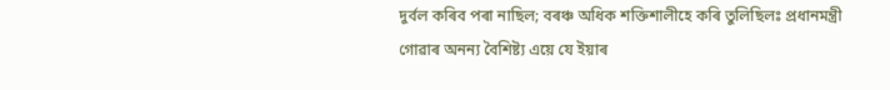দুৰ্বল কৰিব পৰা নাছিল; বৰঞ্চ অধিক শক্তিশালীহে কৰি তুলিছিলঃ প্ৰধানমন্ত্ৰী
গোৱাৰ অনন্য বৈশিষ্ট্য এয়ে যে ইয়াৰ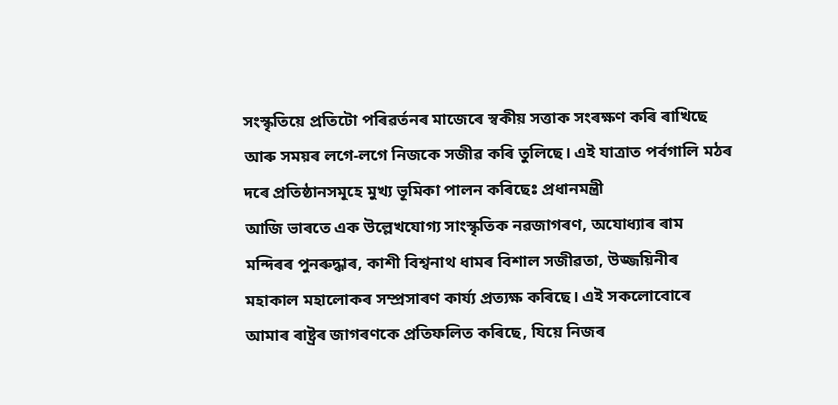সংস্কৃতিয়ে প্ৰতিটো পৰিৱৰ্তনৰ মাজেৰে স্বকীয় সত্তাক সংৰক্ষণ কৰি ৰাখিছে আৰু সময়ৰ লগে-লগে নিজকে সজীৱ কৰি তুলিছে। এই যাত্ৰাত পৰ্বগালি মঠৰ দৰে প্ৰতিষ্ঠানসমূহে মুখ্য ভূমিকা পালন কৰিছেঃ প্ৰধানমন্ত্ৰী
আজি ভাৰতে এক উল্লেখযোগ্য সাংস্কৃতিক নৱজাগৰণ, অযোধ্যাৰ ৰাম মন্দিৰৰ পুনৰুদ্ধাৰ, কাশী বিশ্বনাথ ধামৰ বিশাল সজীৱতা, উজ্জয়িনীৰ মহাকাল মহালোকৰ সম্প্ৰসাৰণ কাৰ্য্য প্ৰত্যক্ষ কৰিছে। এই সকলোবোৰে আমাৰ ৰাষ্ট্ৰৰ জাগৰণকে প্ৰতিফলিত কৰিছে, যিয়ে নিজৰ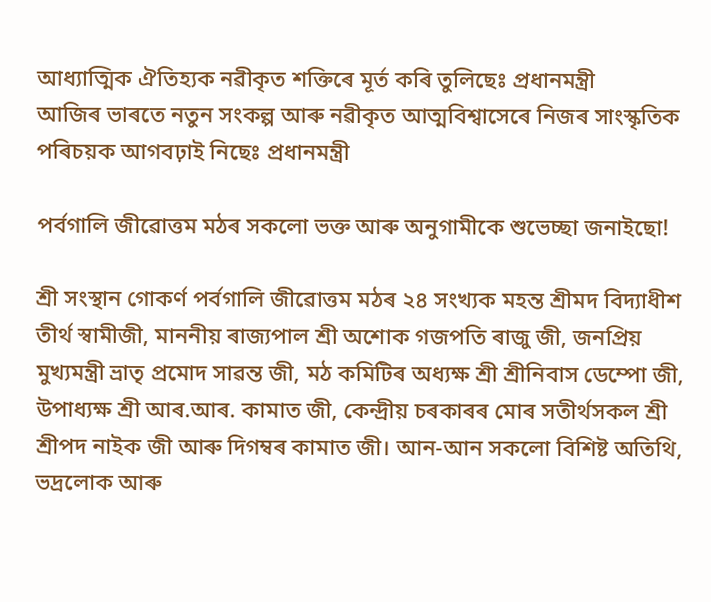আধ্যাত্মিক ঐতিহ্যক নৱীকৃত শক্তিৰে মূৰ্ত কৰি তুলিছেঃ প্ৰধানমন্ত্ৰী
আজিৰ ভাৰতে নতুন সংকল্প আৰু নৱীকৃত আত্মবিশ্বাসেৰে নিজৰ সাংস্কৃতিক পৰিচয়ক আগবঢ়াই নিছেঃ প্ৰধানমন্ত্ৰী

পৰ্বগালি জীৱোত্তম মঠৰ সকলো ভক্ত আৰু অনুগামীকে শুভেচ্ছা জনাইছো!

শ্ৰী সংস্থান গোকৰ্ণ পৰ্বগালি জীৱোত্তম মঠৰ ২৪ সংখ্যক মহন্ত শ্ৰীমদ বিদ্যাধীশ তীৰ্থ স্বামীজী, মাননীয় ৰাজ্যপাল শ্ৰী অশোক গজপতি ৰাজু জী, জনপ্ৰিয় মুখ্যমন্ত্ৰী ভ্ৰাতৃ প্ৰমোদ সাৱন্ত জী, মঠ কমিটিৰ অধ্যক্ষ শ্ৰী শ্ৰীনিবাস ডেম্পো জী, উপাধ্যক্ষ শ্ৰী আৰ.আৰ. কামাত জী, কেন্দ্ৰীয় চৰকাৰৰ মোৰ সতীৰ্থসকল শ্ৰী শ্ৰীপদ নাইক জী আৰু দিগম্বৰ কামাত জী। আন-আন সকলো বিশিষ্ট অতিথি, ভদ্ৰলোক আৰু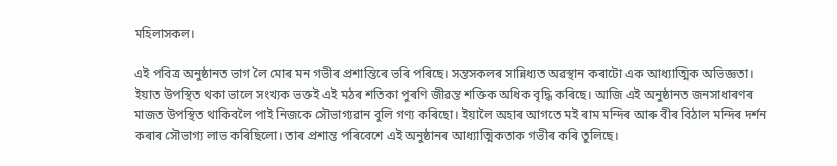মহিলাসকল।

এই পবিত্ৰ অনুষ্ঠানত ভাগ লৈ মোৰ মন গভীৰ প্ৰশান্তিৰে ভৰি পৰিছে। সন্তসকলৰ সান্নিধ্যত অৱস্থান কৰাটো এক আধ্যাত্মিক অভিজ্ঞতা। ইয়াত উপস্থিত থকা ভালে সংখ্যক ভক্তই এই মঠৰ শতিকা পুৰণি জীৱন্ত শক্তিক অধিক বৃদ্ধি কৰিছে। আজি এই অনুষ্ঠানত জনসাধাৰণৰ মাজত উপস্থিত থাকিবলৈ পাই নিজকে সৌভাগ্যৱান বুলি গণ্য কৰিছো। ইয়ালৈ অহাৰ আগতে মই ৰাম মন্দিৰ আৰু বীৰ বিঠাল মন্দিৰ দৰ্শন কৰাৰ সৌভাগ্য লাভ কৰিছিলো। তাৰ প্ৰশান্ত পৰিবেশে এই অনুষ্ঠানৰ আধ্যাত্মিকতাক গভীৰ কৰি তুলিছে।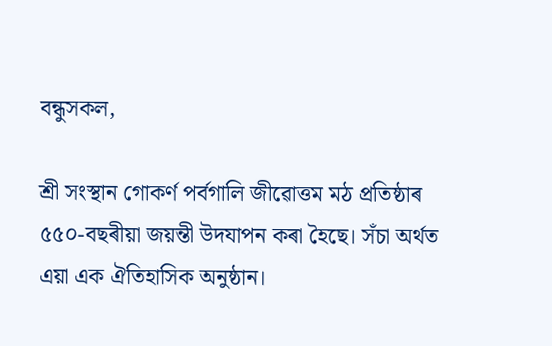বন্ধুসকল,

শ্ৰী সংস্থান গোকৰ্ণ পৰ্বগালি জীৱোত্তম মঠ প্ৰতিষ্ঠাৰ ৫৫০-বছৰীয়া জয়ন্তী উদযাপন কৰা হৈছে। সঁচা অৰ্থত এয়া এক ঐতিহাসিক অনুষ্ঠান।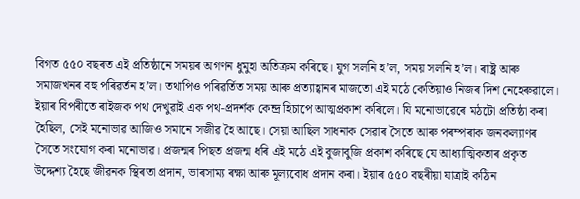বিগত ৫৫০ বছৰত এই প্ৰতিষ্ঠানে সময়ৰ অগণন ধুমুহা অতিক্ৰম কৰিছে। যুগ সলনি হ’ল, সময় সলনি হ’ল। ৰাষ্ট্ৰ আৰু সমাজখনৰ বহু পৰিৱৰ্তন হ’ল। তথাপিও পৰিৱৰ্তিত সময় আৰু প্ৰত্যাহ্বানৰ মাজতো এই মঠে কেতিয়াও নিজৰ দিশ নেহেৰুৱালে। ইয়াৰ বিপৰীতে ৰাইজক পথ দেখুৱাই এক পথ-প্ৰদৰ্শক কেন্দ্ৰ হিচাপে আত্মপ্ৰকাশ কৰিলে। যি মনোভাৱেৰে মঠটো প্ৰতিষ্ঠা কৰা হৈছিল, সেই মনোভাৱ আজিও সমানে সজীৱ হৈ আছে। সেয়া আছিল সাধনাক সেৱাৰ সৈতে আৰু পৰম্পৰাক জনকল্যাণৰ সৈতে সংযোগ কৰা মনোভাৱ। প্ৰজন্মৰ পিছত প্ৰজন্ম ধৰি এই মঠে এই বুজাবুজি প্ৰকাশ কৰিছে যে আধ্যাত্মিকতাৰ প্ৰকৃত উদ্দেশ্য হৈছে জীৱনক স্থিৰতা প্ৰদান, ভাৰসাম্য ৰক্ষা আৰু মূল্যবোধ প্ৰদান কৰা। ইয়াৰ ৫৫০ বছৰীয়া যাত্ৰাই কঠিন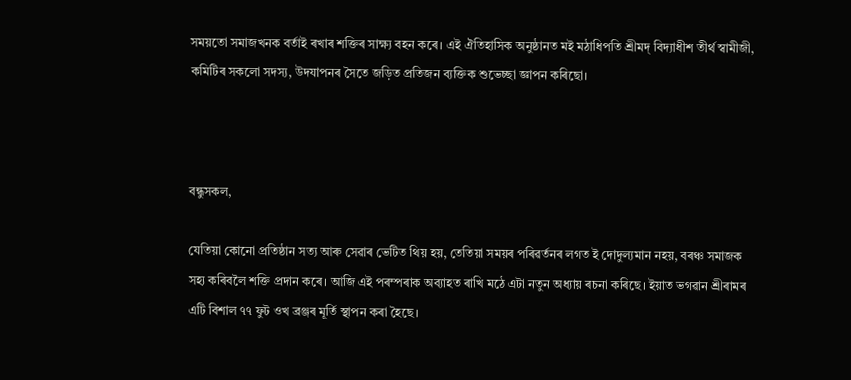সময়তো সমাজখনক বৰ্তাই ৰখাৰ শক্তিৰ সাক্ষ্য বহন কৰে। এই ঐতিহাসিক অনুষ্ঠানত মই মঠাধিপতি শ্ৰীমদ্ বিদ্যাধীশ তীৰ্থ স্বামীজী, কমিটিৰ সকলো সদস্য, উদযাপনৰ সৈতে জড়িত প্ৰতিজন ব্যক্তিক শুভেচ্ছা জ্ঞাপন কৰিছো।



বন্ধুসকল,

যেতিয়া কোনো প্ৰতিষ্ঠান সত্য আৰু সেৱাৰ ভেটিত থিয় হয়, তেতিয়া সময়ৰ পৰিৱৰ্তনৰ লগত ই দোদুল্যমান নহয়, বৰঞ্চ সমাজক সহ্য কৰিবলৈ শক্তি প্ৰদান কৰে। আজি এই পৰম্পৰাক অব্যাহত ৰাখি মঠে এটা নতুন অধ্যায় ৰচনা কৰিছে। ইয়াত ভগৱান শ্ৰীৰামৰ এটি বিশাল ৭৭ ফুট ওখ ব্ৰঞ্জৰ মূৰ্তি স্থাপন কৰা হৈছে।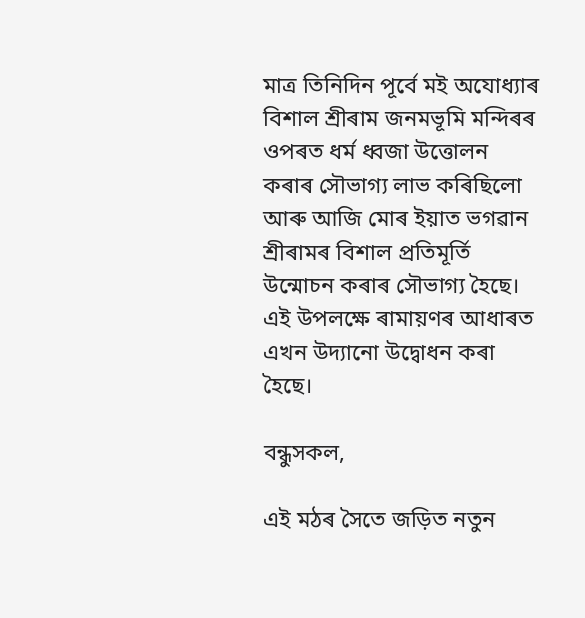মাত্ৰ তিনিদিন পূৰ্বে মই অযোধ্যাৰ বিশাল শ্ৰীৰাম জনমভূমি মন্দিৰৰ ওপৰত ধৰ্ম ধ্বজা উত্তোলন কৰাৰ সৌভাগ্য লাভ কৰিছিলো আৰু আজি মোৰ ইয়াত ভগৱান শ্ৰীৰামৰ বিশাল প্ৰতিমূৰ্তি উন্মোচন কৰাৰ সৌভাগ্য হৈছে। এই উপলক্ষে ৰামায়ণৰ আধাৰত এখন উদ্যানো উদ্বোধন কৰা হৈছে।

বন্ধুসকল,

এই মঠৰ সৈতে জড়িত নতুন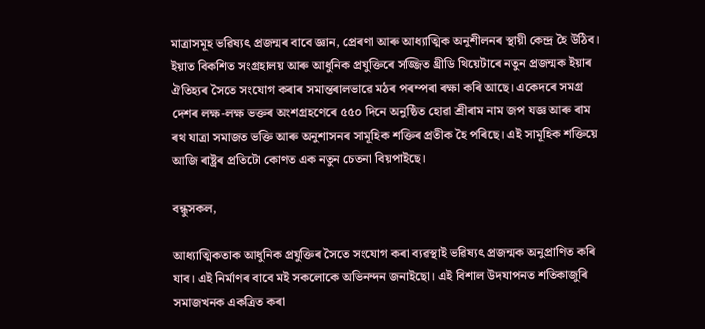মাত্ৰাসমূহ ভৱিষ্যৎ প্ৰজন্মৰ বাবে জ্ঞান, প্ৰেৰণা আৰু আধ্যাত্মিক অনুশীলনৰ স্থায়ী কেন্দ্ৰ হৈ উঠিব। ইয়াত বিকশিত সংগ্ৰহালয় আৰু আধুনিক প্ৰযুক্তিৰে সজ্জিত থ্ৰীডি থিয়েটাৰে নতুন প্ৰজন্মক ইয়াৰ ঐতিহ্যৰ সৈতে সংযোগ কৰাৰ সমান্তৰালভাৱে মঠৰ পৰম্পৰা ৰক্ষা কৰি আছে। একেদৰে সমগ্ৰ দেশৰ লক্ষ-লক্ষ ভক্তৰ অংশগ্ৰহণেৰে ৫৫০ দিনে অনুষ্ঠিত হোৱা শ্ৰীৰাম নাম জপ যজ্ঞ আৰু ৰাম ৰথ যাত্ৰা সমাজত ভক্তি আৰু অনুশাসনৰ সামূহিক শক্তিৰ প্ৰতীক হৈ পৰিছে। এই সামূহিক শক্তিয়ে আজি ৰাষ্ট্ৰৰ প্ৰতিটো কোণত এক নতুন চেতনা বিয়পাইছে।

বন্ধুসকল,

আধ্যাত্মিকতাক আধুনিক প্ৰযুক্তিৰ সৈতে সংযোগ কৰা ব্যৱস্থাই ভৱিষ্যৎ প্ৰজন্মক অনুপ্ৰাণিত কৰি যাব। এই নিৰ্মাণৰ বাবে মই সকলোকে অভিনন্দন জনাইছো। এই বিশাল উদযাপনত শতিকাজুৰি সমাজখনক একত্ৰিত কৰা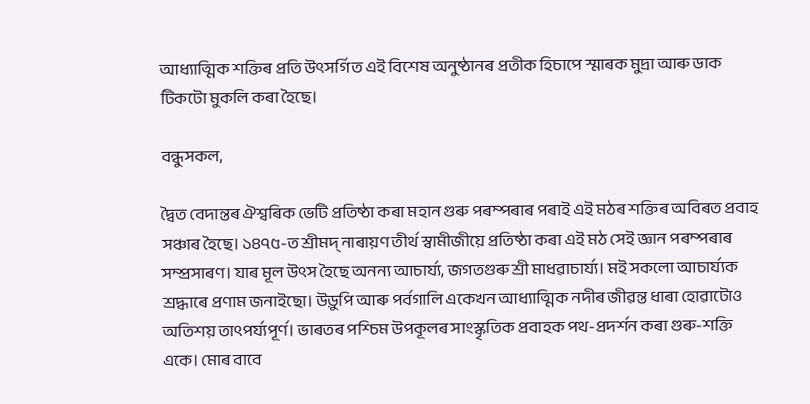আধ্যাত্মিক শক্তিৰ প্ৰতি উৎসৰ্গিত এই বিশেষ অনুষ্ঠানৰ প্ৰতীক হিচাপে স্মাৰক মুদ্ৰা আৰু ডাক টিকটো মুকলি কৰা হৈছে।

বন্ধুসকল,

দ্বৈত বেদান্তৰ ঐশ্বৰিক ভেটি প্ৰতিষ্ঠা কৰা মহান গুৰু পৰম্পৰাৰ পৰাই এই মঠৰ শক্তিৰ অবিৰত প্ৰবাহ সঞ্চাৰ হৈছে। ১৪৭৫-ত শ্ৰীমদ্ নাৰায়ণ তীৰ্থ স্বামীজীয়ে প্ৰতিষ্ঠা কৰা এই মঠ সেই জ্ঞান পৰম্পৰাৰ সম্প্ৰসাৰণ। যাৰ মূল উৎস হৈছে অনন্য আচাৰ্য্য, জগতগুৰু শ্ৰী মাধৱাচাৰ্য্য। মই সকলো আচাৰ্য্যক শ্ৰদ্ধাৰে প্ৰণাম জনাইছো। উড়ুপি আৰু পৰ্বগালি একেখন আধ্যাত্মিক নদীৰ জীৱন্ত ধাৰা হোৱাটোও অতিশয় তাৎপৰ্য্যপূৰ্ণ। ভাৰতৰ পশ্চিম উপকূলৰ সাংস্কৃতিক প্ৰবাহক পথ-প্ৰদৰ্শন কৰা গুৰু-শক্তি একে। মোৰ বাবে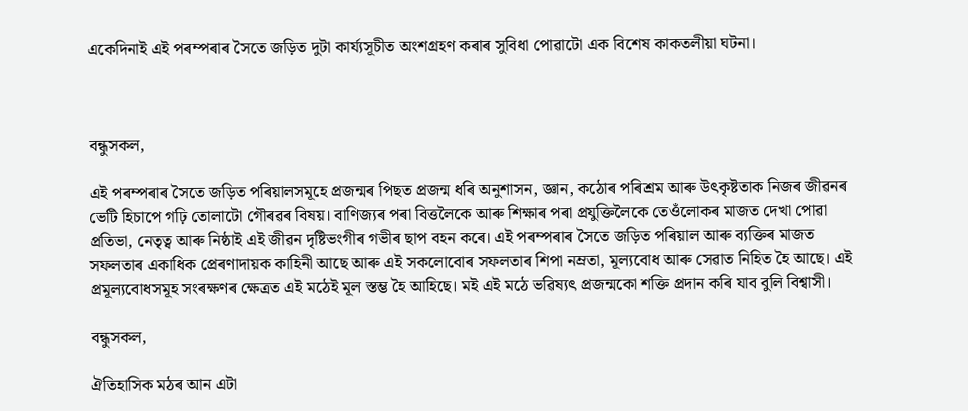একেদিনাই এই পৰম্পৰাৰ সৈতে জড়িত দুটা কাৰ্য্যসূচীত অংশগ্ৰহণ কৰাৰ সুবিধা পোৱাটো এক বিশেষ কাকতলীয়া ঘটনা।



বন্ধুসকল,

এই পৰম্পৰাৰ সৈতে জড়িত পৰিয়ালসমূহে প্ৰজন্মৰ পিছত প্ৰজন্ম ধৰি অনুশাসন, জ্ঞান, কঠোৰ পৰিশ্ৰম আৰু উৎকৃষ্টতাক নিজৰ জীৱনৰ ভেটি হিচাপে গঢ়ি তোলাটো গৌৰৱৰ বিষয়। বাণিজ্যৰ পৰা বিত্তলৈকে আৰু শিক্ষাৰ পৰা প্ৰযুক্তিলৈকে তেওঁলোকৰ মাজত দেখা পোৱা প্ৰতিভা, নেতৃত্ব আৰু নিষ্ঠাই এই জীৱন দৃষ্টিভংগীৰ গভীৰ ছাপ বহন কৰে। এই পৰম্পৰাৰ সৈতে জড়িত পৰিয়াল আৰু ব্যক্তিৰ মাজত সফলতাৰ একাধিক প্ৰেৰণাদায়ক কাহিনী আছে আৰু এই সকলোবোৰ সফলতাৰ শিপা নম্ৰতা, মূল্যবোধ আৰু সেৱাত নিহিত হৈ আছে। এই প্ৰমূল্যবোধসমূহ সংৰক্ষণৰ ক্ষেত্ৰত এই মঠেই মূল স্তম্ভ হৈ আহিছে। মই এই মঠে ভৱিষ্যৎ প্ৰজন্মকো শক্তি প্ৰদান কৰি যাব বুলি বিশ্বাসী।

বন্ধুসকল,

ঐতিহাসিক মঠৰ আন এটা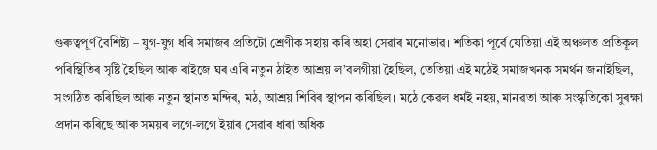গুৰুত্বপূৰ্ণ বৈশিষ্ট্য – যুগ-যুগ ধৰি সমাজৰ প্ৰতিটো শ্ৰেণীক সহায় কৰি অহা সেৱাৰ মনোভাৱ। শতিকা পূৰ্বে যেতিয়া এই অঞ্চলত প্ৰতিকূল পৰিস্থিতিৰ সৃষ্টি হৈছিল আৰু ৰাইজে ঘৰ এৰি নতুন ঠাইত আশ্ৰয় ল’বলগীয়া হৈছিল, তেতিয়া এই মঠেই সমাজখনক সমৰ্থন জনাইছিল, সংগঠিত কৰিছিল আৰু নতুন স্থানত মন্দিৰ, মঠ, আশ্ৰয় শিবিৰ স্থাপন কৰিছিল। মঠে কেৱল ধৰ্মই নহয়, মানৱতা আৰু সংস্কৃতিকো সুৰক্ষা প্ৰদান কৰিছে আৰু সময়ৰ লগে-লগে ইয়াৰ সেৱাৰ ধাৰা অধিক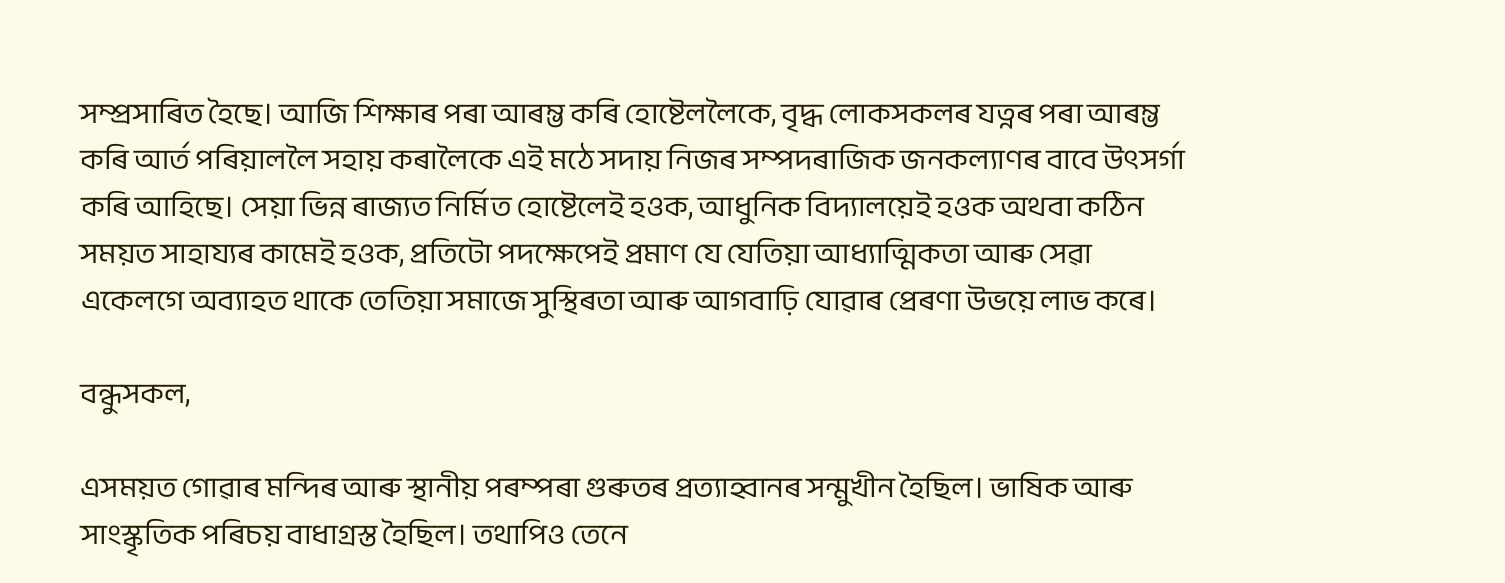সম্প্ৰসাৰিত হৈছে। আজি শিক্ষাৰ পৰা আৰম্ভ কৰি হোষ্টেললৈকে, বৃদ্ধ লোকসকলৰ যত্নৰ পৰা আৰম্ভ কৰি আৰ্ত পৰিয়াললৈ সহায় কৰালৈকে এই মঠে সদায় নিজৰ সম্পদৰাজিক জনকল্যাণৰ বাবে উৎসৰ্গা কৰি আহিছে। সেয়া ভিন্ন ৰাজ্যত নিৰ্মিত হোষ্টেলেই হওক, আধুনিক বিদ্যালয়েই হওক অথবা কঠিন সময়ত সাহায্যৰ কামেই হওক, প্ৰতিটো পদক্ষেপেই প্ৰমাণ যে যেতিয়া আধ্যাত্মিকতা আৰু সেৱা একেলগে অব্যাহত থাকে তেতিয়া সমাজে সুস্থিৰতা আৰু আগবাঢ়ি যোৱাৰ প্ৰেৰণা উভয়ে লাভ কৰে।

বন্ধুসকল,

এসময়ত গোৱাৰ মন্দিৰ আৰু স্থানীয় পৰম্পৰা গুৰুতৰ প্ৰত্যাহ্বানৰ সন্মুখীন হৈছিল। ভাষিক আৰু সাংস্কৃতিক পৰিচয় বাধাগ্ৰস্ত হৈছিল। তথাপিও তেনে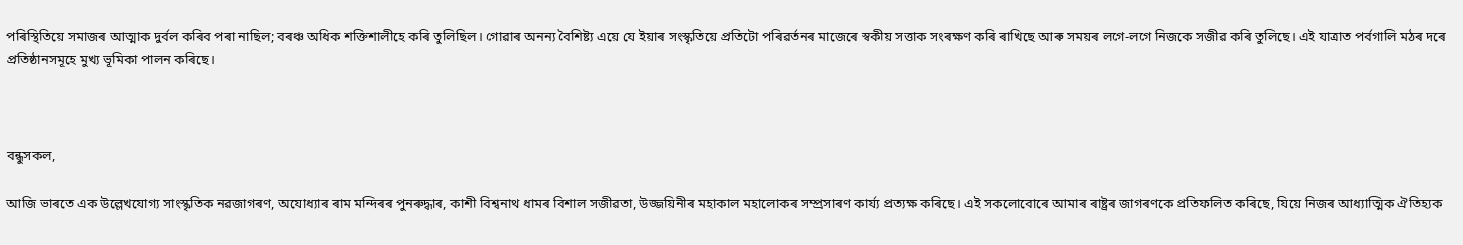পৰিস্থিতিয়ে সমাজৰ আত্মাক দুৰ্বল কৰিব পৰা নাছিল; বৰঞ্চ অধিক শক্তিশালীহে কৰি তুলিছিল। গোৱাৰ অনন্য বৈশিষ্ট্য এয়ে যে ইয়াৰ সংস্কৃতিয়ে প্ৰতিটো পৰিৱৰ্তনৰ মাজেৰে স্বকীয় সত্তাক সংৰক্ষণ কৰি ৰাখিছে আৰু সময়ৰ লগে-লগে নিজকে সজীৱ কৰি তুলিছে। এই যাত্ৰাত পৰ্বগালি মঠৰ দৰে প্ৰতিষ্ঠানসমূহে মুখ্য ভূমিকা পালন কৰিছে।



বন্ধুসকল,

আজি ভাৰতে এক উল্লেখযোগ্য সাংস্কৃতিক নৱজাগৰণ, অযোধ্যাৰ ৰাম মন্দিৰৰ পুনৰুদ্ধাৰ, কাশী বিশ্বনাথ ধামৰ বিশাল সজীৱতা, উজ্জয়িনীৰ মহাকাল মহালোকৰ সম্প্ৰসাৰণ কাৰ্য্য প্ৰত্যক্ষ কৰিছে। এই সকলোবোৰে আমাৰ ৰাষ্ট্ৰৰ জাগৰণকে প্ৰতিফলিত কৰিছে, যিয়ে নিজৰ আধ্যাত্মিক ঐতিহ্যক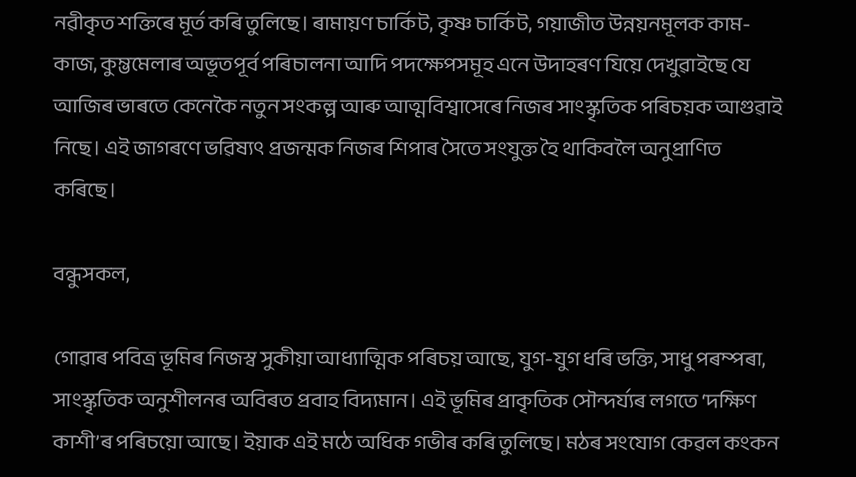নৱীকৃত শক্তিৰে মূৰ্ত কৰি তুলিছে। ৰামায়ণ চাৰ্কিট, কৃষ্ণ চাৰ্কিট, গয়াজীত উন্নয়নমূলক কাম-কাজ, কুম্ভমেলাৰ অভূতপূৰ্ব পৰিচালনা আদি পদক্ষেপসমূহ এনে উদাহৰণ যিয়ে দেখুৱাইছে যে আজিৰ ভাৰতে কেনেকৈ নতুন সংকল্প আৰু আত্মবিশ্বাসেৰে নিজৰ সাংস্কৃতিক পৰিচয়ক আগুৱাই নিছে। এই জাগৰণে ভৱিষ্যৎ প্ৰজন্মক নিজৰ শিপাৰ সৈতে সংযুক্ত হৈ থাকিবলৈ অনুপ্ৰাণিত কৰিছে।

বন্ধুসকল,

গোৱাৰ পবিত্ৰ ভূমিৰ নিজস্ব সুকীয়া আধ্যাত্মিক পৰিচয় আছে, যুগ-যুগ ধৰি ভক্তি, সাধু পৰম্পৰা, সাংস্কৃতিক অনুশীলনৰ অবিৰত প্ৰবাহ বিদ্যমান। এই ভূমিৰ প্ৰাকৃতিক সৌন্দৰ্য্যৰ লগতে ‘দক্ষিণ কাশী’ৰ পৰিচয়ো আছে। ইয়াক এই মঠে অধিক গভীৰ কৰি তুলিছে। মঠৰ সংযোগ কেৱল কংকন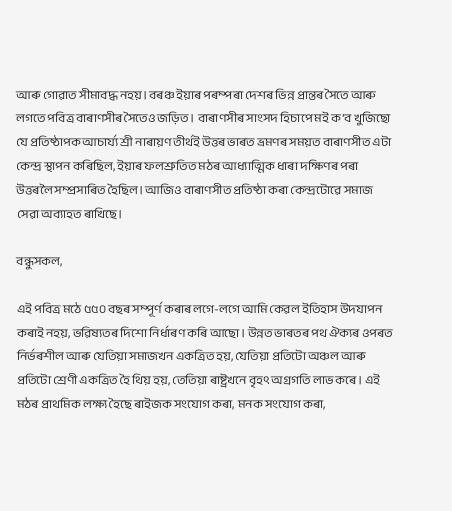আৰু গোৱাত সীমাবদ্ধ নহয়। বৰঞ্চ ইয়াৰ পৰম্পৰা দেশৰ ভিন্ন প্ৰান্তৰ সৈতে আৰু লগতে পবিত্ৰ বাৰাণসীৰ সৈতেও জড়িত। বাৰাণসীৰ সাংসদ হিচাপে মই ক’ব খুজিছো যে প্ৰতিষ্ঠাপক আচাৰ্য্য শ্ৰী নাৰায়ণ তীৰ্থই উত্তৰ ভাৰত ভ্ৰমণৰ সময়ত বাৰাণসীত এটা কেন্দ্ৰ স্থাপন কৰিছিল, ইয়াৰ ফলশ্ৰুতিত মঠৰ আধ্যাত্মিক ধাৰা দক্ষিণৰ পৰা উত্তৰলৈ সম্প্ৰসাৰিত হৈছিল। আজিও বাৰাণসীত প্ৰতিষ্ঠা কৰা কেন্দ্ৰটোৱে সমাজ সেৱা অব্যাহত ৰাখিছে।

বন্ধুসকল,

এই পবিত্ৰ মঠে ৫৫০ বছৰ সম্পূৰ্ণ কৰাৰ লগে-লগে আমি কেৱল ইতিহাস উদযাপন কৰাই নহয়, ভৱিষ্যতৰ দিশো নিৰ্ধাৰণ কৰি আছো। উন্নত ভাৰতৰ পথ ঐক্যৰ ওপৰত নিৰ্ভৰশীল আৰু যেতিয়া সমাজখন একত্ৰিত হয়, যেতিয়া প্ৰতিটো অঞ্চল আৰু প্ৰতিটো শ্ৰেণী একত্ৰিত হৈ থিয় হয়, তেতিয়া ৰাষ্ট্ৰখনে বৃহৎ অগ্ৰগতি লাভ কৰে। এই মঠৰ প্ৰাথমিক লক্ষ্য হৈছে ৰাইজক সংযোগ কৰা, মনক সংযোগ কৰা,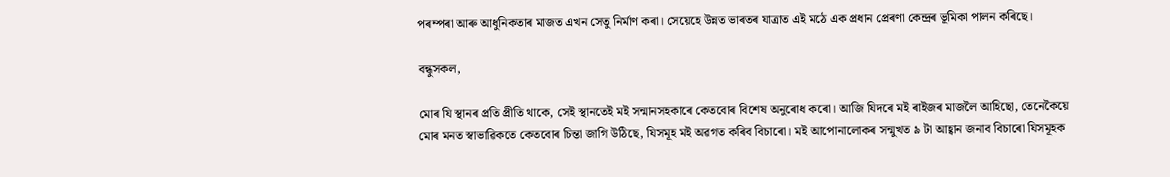পৰম্পৰা আৰু আধুনিকতাৰ মাজত এখন সেতু নিৰ্মাণ কৰা। সেয়েহে উন্নত ভাৰতৰ যাত্ৰাত এই মঠে এক প্ৰধান প্ৰেৰণা কেন্দ্ৰৰ ভূমিকা পালন কৰিছে।

বন্ধুসকল,

মোৰ যি স্থানৰ প্ৰতি প্ৰীতি থাকে, সেই স্থানতেই মই সন্মানসহকাৰে কেতবোৰ বিশেষ অনুৰোধ কৰো। আজি যিদৰে মই ৰাইজৰ মাজলৈ আহিছো, তেনেকৈয়ে মোৰ মনত স্বাভাৱিকতে কেতবোৰ চিন্তা জাগি উঠিছে, যিসমূহ মই অৱগত কৰিব বিচাৰো। মই আপোনালোকৰ সন্মুখত ৯ টা আহ্বান জনাব বিচাৰো যিসমূহক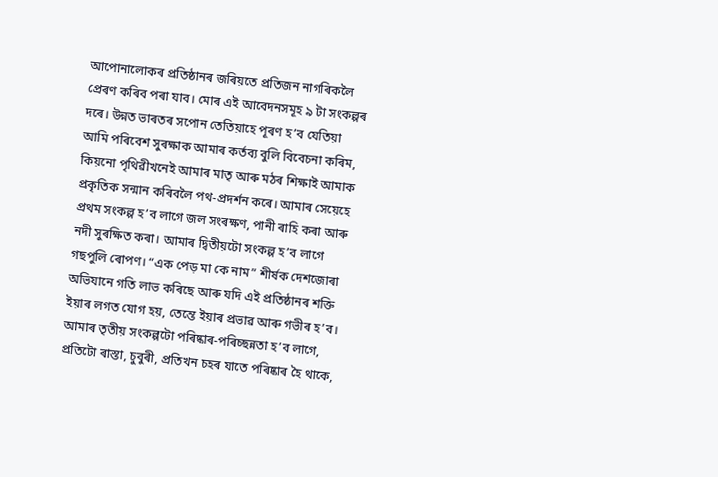আপোনালোকৰ প্ৰতিষ্ঠানৰ জৰিয়তে প্ৰতিজন নাগৰিকলৈ প্ৰেৰণ কৰিব পৰা যাব। মোৰ এই আবেদনসমূহ ৯ টা সংকল্পৰ দৰে। উন্নত ভাৰতৰ সপোন তেতিয়াহে পূৰণ হ’ব যেতিয়া আমি পৰিবেশ সুৰক্ষাক আমাৰ কৰ্তব্য বুলি বিবেচনা কৰিম, কিয়নো পৃথিৱীখনেই আমাৰ মাতৃ আৰু মঠৰ শিক্ষাই আমাক প্ৰকৃতিক সন্মান কৰিবলৈ পথ-প্ৰদৰ্শন কৰে। আমাৰ সেয়েহে প্ৰথম সংকল্প হ’ব লাগে জল সংৰক্ষণ, পানী ৰাহি কৰা আৰু নদী সুৰক্ষিত কৰা। আমাৰ দ্বিতীয়টো সংকল্প হ’ব লাগে গছপুলি ৰোপণ। “এক পেড় মা কে নাম” শীৰ্ষক দেশজোৰা অভিযানে গতি লাভ কৰিছে আৰু যদি এই প্ৰতিষ্ঠানৰ শক্তি ইয়াৰ লগত যোগ হয়, তেন্তে ইয়াৰ প্ৰভাৱ আৰু গভীৰ হ’ব। আমাৰ তৃতীয় সংকল্পটো পৰিষ্কাৰ-পৰিচ্ছন্নতা হ’ব লাগে, প্ৰতিটো ৰাস্তা, চুবুৰী, প্ৰতিখন চহৰ যাতে পৰিষ্কাৰ হৈ থাকে,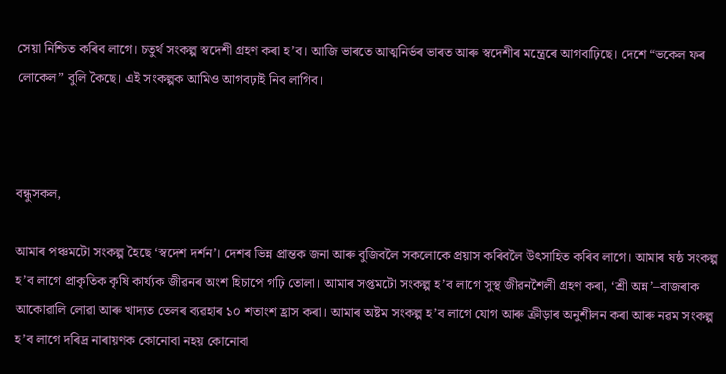সেয়া নিশ্চিত কৰিব লাগে। চতুৰ্থ সংকল্প স্বদেশী গ্ৰহণ কৰা হ’ব। আজি ভাৰতে আত্মনিৰ্ভৰ ভাৰত আৰু স্বদেশীৰ মন্ত্ৰেৰে আগবাঢ়িছে। দেশে “ভকেল ফৰ লোকেল” বুলি কৈছে। এই সংকল্পক আমিও আগবঢ়াই নিব লাগিব।



বন্ধুসকল,

আমাৰ পঞ্চমটো সংকল্প হৈছে ‘স্বদেশ দৰ্শন’। দেশৰ ভিন্ন প্ৰান্তক জনা আৰু বুজিবলৈ সকলোকে প্ৰয়াস কৰিবলৈ উৎসাহিত কৰিব লাগে। আমাৰ ষষ্ঠ সংকল্প হ’ব লাগে প্ৰাকৃতিক কৃষি কাৰ্য্যক জীৱনৰ অংশ হিচাপে গঢ়ি তোলা। আমাৰ সপ্তমটো সংকল্প হ’ব লাগে সুস্থ জীৱনশৈলী গ্ৰহণ কৰা, ‘শ্ৰী অন্ন’–বাজৰাক আকোৱালি লোৱা আৰু খাদ্যত তেলৰ ব্যৱহাৰ ১০ শতাংশ হ্ৰাস কৰা। আমাৰ অষ্টম সংকল্প হ’ব লাগে যোগ আৰু ক্ৰীড়াৰ অনুশীলন কৰা আৰু নৱম সংকল্প হ’ব লাগে দৰিদ্ৰ নাৰায়ণক কোনোবা নহয় কোনোবা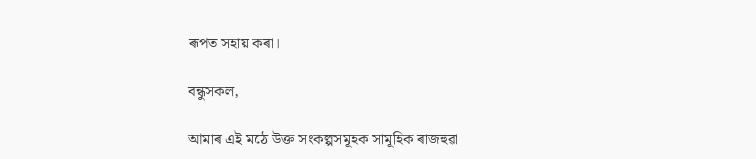ৰূপত সহায় কৰা।

বন্ধুসকল,

আমাৰ এই মঠে উক্ত সংকল্পসমূহক সামূহিক ৰাজহুৱা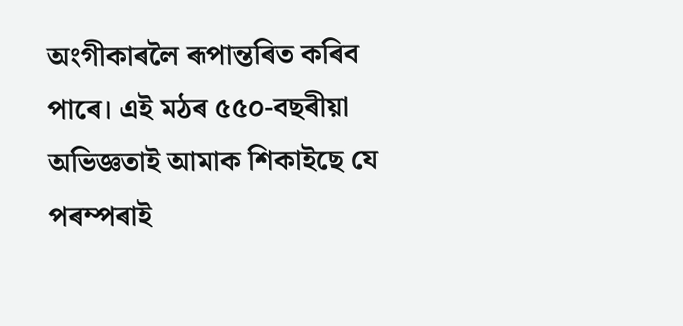অংগীকাৰলৈ ৰূপান্তৰিত কৰিব পাৰে। এই মঠৰ ৫৫০-বছৰীয়া অভিজ্ঞতাই আমাক শিকাইছে যে পৰম্পৰাই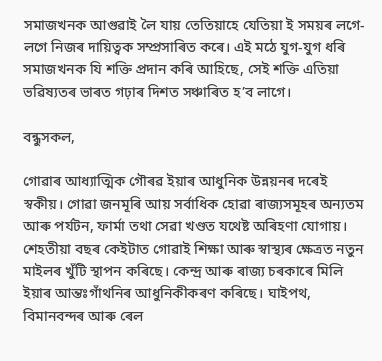সমাজখনক আগুৱাই লৈ যায় তেতিয়াহে যেতিয়া ই সময়ৰ লগে-লগে নিজৰ দায়িত্বক সম্প্ৰসাৰিত কৰে। এই মঠে যুগ-যুগ ধৰি সমাজখনক যি শক্তি প্ৰদান কৰি আহিছে, সেই শক্তি এতিয়া ভৱিষ্যতৰ ভাৰত গঢ়াৰ দিশত সঞ্চাৰিত হ’ব লাগে।

বন্ধুসকল,

গোৱাৰ আধ্যাত্মিক গৌৰৱ ইয়াৰ আধুনিক উন্নয়নৰ দৰেই স্বকীয়। গোৱা জনমূৰি আয় সৰ্বাধিক হোৱা ৰাজ্যসমূহৰ অন্যতম আৰু পৰ্যটন, ফাৰ্মা তথা সেৱা খণ্ডত যথেষ্ট অৰিহণা যোগায়। শেহতীয়া বছৰ কেইটাত গোৱাই শিক্ষা আৰু স্বাস্থ্যৰ ক্ষেত্ৰত নতুন মাইলৰ খুঁটি স্থাপন কৰিছে। কেন্দ্ৰ আৰু ৰাজ্য চৰকাৰে মিলি ইয়াৰ আন্তঃগাঁথনিৰ আধুনিকীকৰণ কৰিছে। ঘাইপথ, বিমানবন্দৰ আৰু ৰেল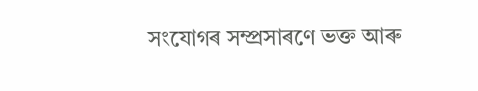সংযোগৰ সম্প্ৰসাৰণে ভক্ত আৰু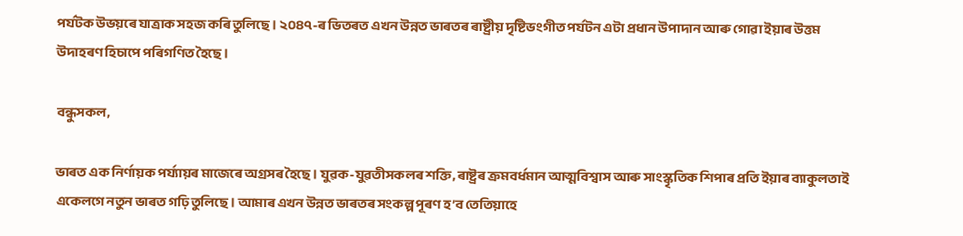পৰ্যটক উভয়ৰে যাত্ৰাক সহজ কৰি তুলিছে। ২০৪৭-ৰ ভিতৰত এখন উন্নত ভাৰতৰ ৰাষ্ট্ৰীয় দৃষ্টিভংগীত পৰ্যটন এটা প্ৰধান উপাদান আৰু গোৱা ইয়াৰ উত্তম উদাহৰণ হিচাপে পৰিগণিত হৈছে।

বন্ধুসকল,

ভাৰত এক নিৰ্ণায়ক পৰ্য্যায়ৰ মাজেৰে অগ্ৰসৰ হৈছে। যুৱক-যুৱতীসকলৰ শক্তি, ৰাষ্ট্ৰৰ ক্ৰমবৰ্ধমান আত্মবিশ্বাস আৰু সাংস্কৃতিক শিপাৰ প্ৰতি ইয়াৰ ব্যাকুলতাই একেলগে নতুন ভাৰত গঢ়ি তুলিছে। আমাৰ এখন উন্নত ভাৰতৰ সংকল্প পূৰণ হ’ব তেতিয়াহে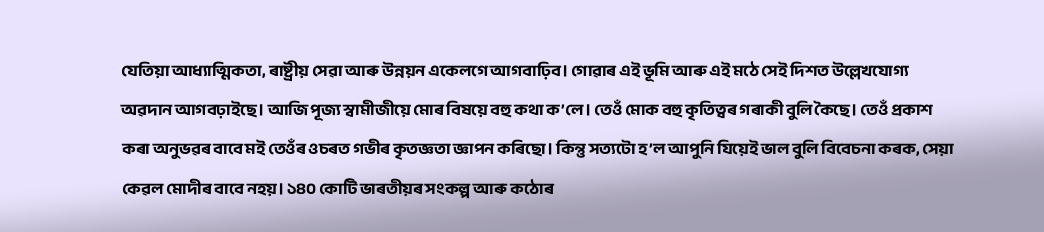যেতিয়া আধ্যাত্মিকতা, ৰাষ্ট্ৰীয় সেৱা আৰু উন্নয়ন একেলগে আগবাঢ়িব। গোৱাৰ এই ভূমি আৰু এই মঠে সেই দিশত উল্লেখযোগ্য অৱদান আগবঢ়াইছে। আজি পূজ্য স্বামীজীয়ে মোৰ বিষয়ে বহু কথা ক’লে। তেওঁ মোক বহু কৃতিত্বৰ গৰাকী বুলি কৈছে। তেওঁ প্ৰকাশ কৰা অনুভৱৰ বাবে মই তেওঁৰ ওচৰত গভীৰ কৃতজ্ঞতা জ্ঞাপন কৰিছো। কিন্তু সত্যটো হ’ল আপুনি যিয়েই ভাল বুলি বিবেচনা কৰক, সেয়া কেৱল মোদীৰ বাবে নহয়। ১৪০ কোটি ভাৰতীয়ৰ সংকল্প আৰু কঠোৰ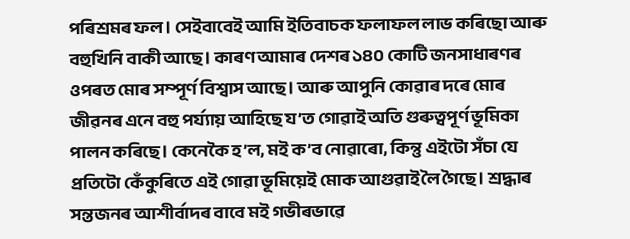পৰিশ্ৰমৰ ফল। সেইবাবেই আমি ইতিবাচক ফলাফল লাভ কৰিছো আৰু বহুখিনি বাকী আছে। কাৰণ আমাৰ দেশৰ ১৪০ কোটি জনসাধাৰণৰ ওপৰত মোৰ সম্পূৰ্ণ বিশ্বাস আছে। আৰু আপুনি কোৱাৰ দৰে মোৰ জীৱনৰ এনে বহু পৰ্য্যায় আহিছে য’ত গোৱাই অতি গুৰুত্বপূৰ্ণ ভূমিকা পালন কৰিছে। কেনেকৈ হ’ল, মই ক’ব নোৱাৰো, কিন্তু এইটো সঁচা যে প্ৰতিটো কেঁকুৰিতে এই গোৱা ভূমিয়েই মোক আগুৱাই লৈ গৈছে। শ্ৰদ্ধাৰ সন্তজনৰ আশীৰ্বাদৰ বাবে মই গভীৰভাৱে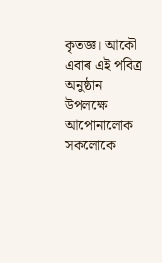কৃতজ্ঞ। আকৌ এবাৰ এই পবিত্ৰ অনুষ্ঠান উপলক্ষে আপোনালোক সকলোকে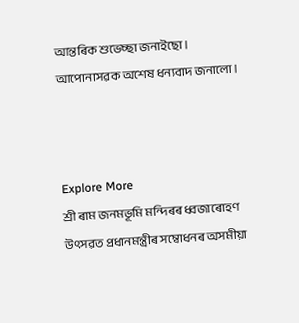আন্তৰিক শুভেচ্ছা জনাইছো। আপোনাসৱক অশেষ ধন্যবাদ জনালো।



Explore More
শ্ৰী ৰাম জনমভূমি মন্দিৰৰ ধ্বজাৰোহণ উৎসৱত প্ৰধানমন্ত্ৰীৰ সম্বোধনৰ অসমীয়া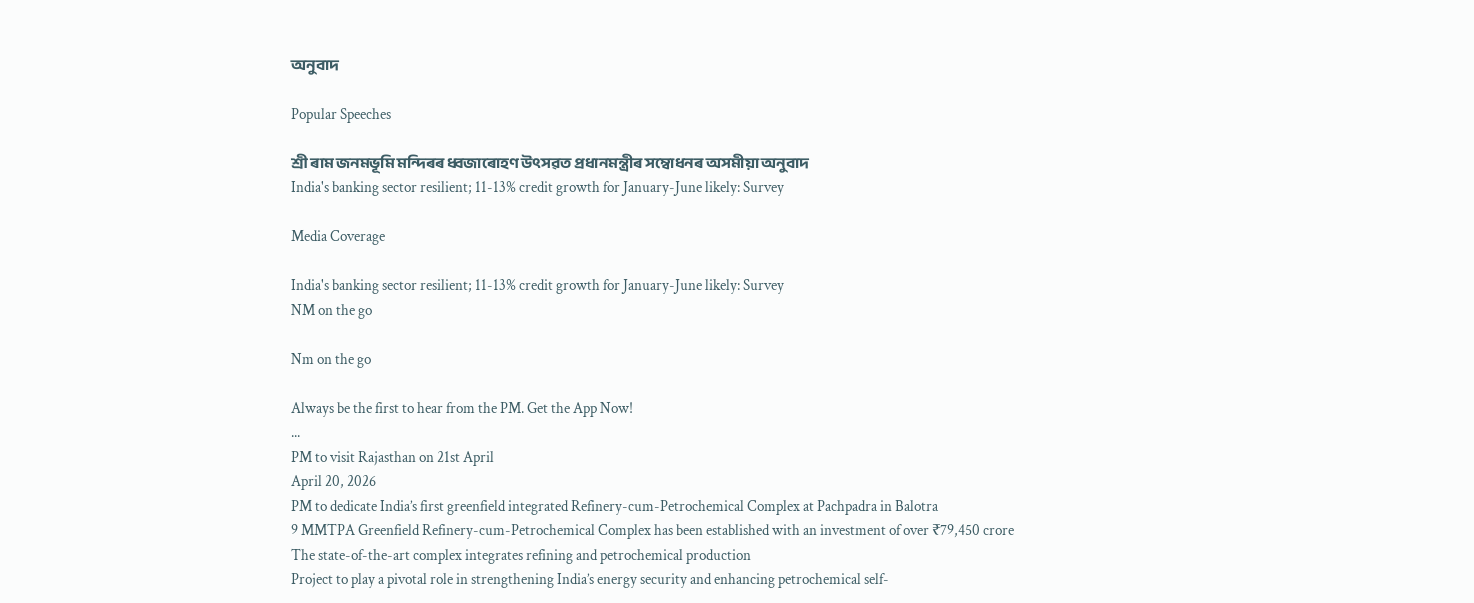অনুবাদ

Popular Speeches

শ্ৰী ৰাম জনমভূমি মন্দিৰৰ ধ্বজাৰোহণ উৎসৱত প্ৰধানমন্ত্ৰীৰ সম্বোধনৰ অসমীয়া অনুবাদ
India's banking sector resilient; 11-13% credit growth for January-June likely: Survey

Media Coverage

India's banking sector resilient; 11-13% credit growth for January-June likely: Survey
NM on the go

Nm on the go

Always be the first to hear from the PM. Get the App Now!
...
PM to visit Rajasthan on 21st April
April 20, 2026
PM to dedicate India’s first greenfield integrated Refinery-cum-Petrochemical Complex at Pachpadra in Balotra
9 MMTPA Greenfield Refinery-cum-Petrochemical Complex has been established with an investment of over ₹79,450 crore
The state-of-the-art complex integrates refining and petrochemical production
Project to play a pivotal role in strengthening India’s energy security and enhancing petrochemical self-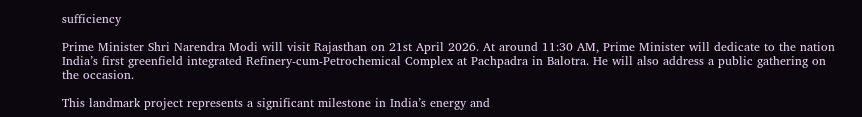sufficiency

Prime Minister Shri Narendra Modi will visit Rajasthan on 21st April 2026. At around 11:30 AM, Prime Minister will dedicate to the nation India’s first greenfield integrated Refinery-cum-Petrochemical Complex at Pachpadra in Balotra. He will also address a public gathering on the occasion.

This landmark project represents a significant milestone in India’s energy and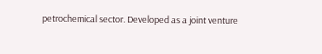petrochemical sector. Developed as a joint venture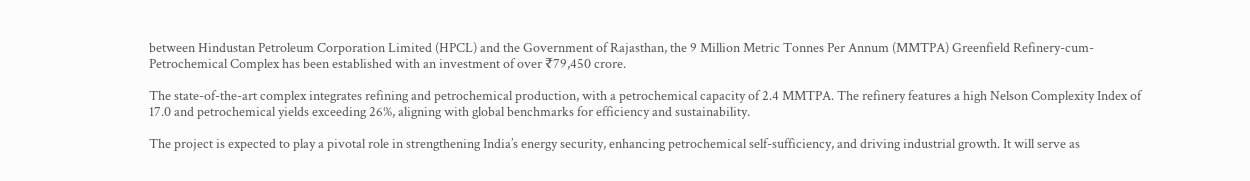between Hindustan Petroleum Corporation Limited (HPCL) and the Government of Rajasthan, the 9 Million Metric Tonnes Per Annum (MMTPA) Greenfield Refinery-cum-Petrochemical Complex has been established with an investment of over ₹79,450 crore.

The state-of-the-art complex integrates refining and petrochemical production, with a petrochemical capacity of 2.4 MMTPA. The refinery features a high Nelson Complexity Index of 17.0 and petrochemical yields exceeding 26%, aligning with global benchmarks for efficiency and sustainability.

The project is expected to play a pivotal role in strengthening India’s energy security, enhancing petrochemical self-sufficiency, and driving industrial growth. It will serve as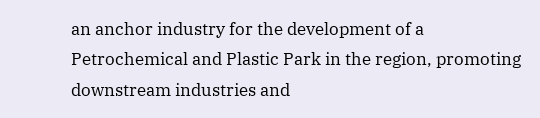an anchor industry for the development of a Petrochemical and Plastic Park in the region, promoting downstream industries and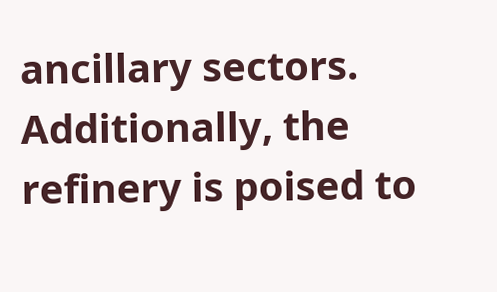ancillary sectors. Additionally, the refinery is poised to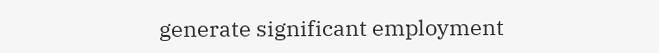generate significant employment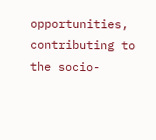opportunities, contributing to the socio-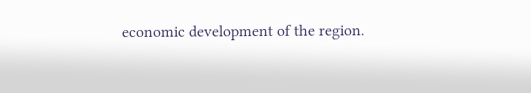economic development of the region.